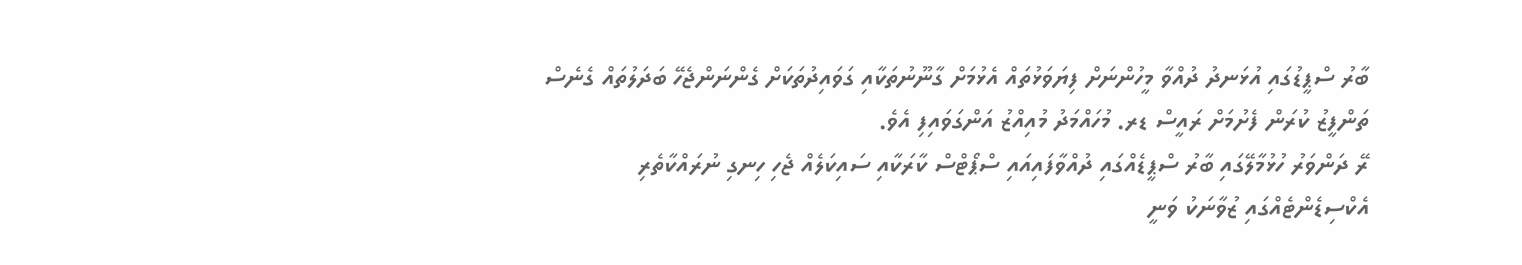ބާރު ސްޕީޑުގައި އުޅަނދު ދުއްވާ މީހުންނަށް ފިޔަވަޅުތައް އެޅުމަށް ގާނޫނުތަކާއި ގަވައިދުތަކަށް ގެންނަންޖެހޭ ބަދަލުތައް ގެނެސް ތަންފީޒު ކުރަން ފެށުމަށް ރައީސް ޑރ. މުހައްމަދު މުއިއްޒު އަންގަވައިފި އެވެ.
ރޭ ދަންވަރު ހުޅުމާލޭގައި ބާރު ސްޕީޑެއްގައި ދުއްވާފައިއައި ސްޕޯޓްސް ކާރަކާއި ސައިކަލެއް ޖެހި ހިނގި ނުރައްކާތެރި އެކްސިޑެންޓެއްގައި ޒުވާނަކު ވަނީ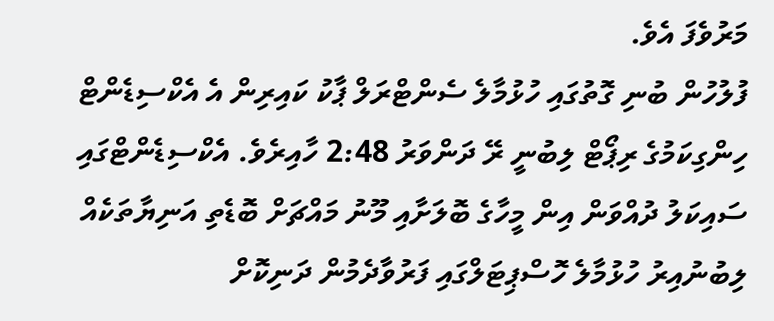މަރުވެފަ އެވެ.
ފުލުހުން ބުނި ގޮތުގައި ހުޅުމާލެ ސެންޓްރަލް ޕާކު ކައިރިން އެ އެކްސިޑެންޓް ހިންގިކަމުގެ ރިޕޯޓް ލިބުނީ ރޭ ދަންވަރު 2:48 ހާއިރެވެ. އެކްސިޑެންޓްގައި ސައިކަލު ދުއްވަން އިން މީހާގެ ބޮލަށާއި މޫނު މައްޗަށް ބޮޑެތި އަނިޔާތަކެއް ލިބުނުއިރު ހުޅުމާލެ ހޮސްޕިޓަލްގައި ފަރުވާދެމުން ދަނިކޮށް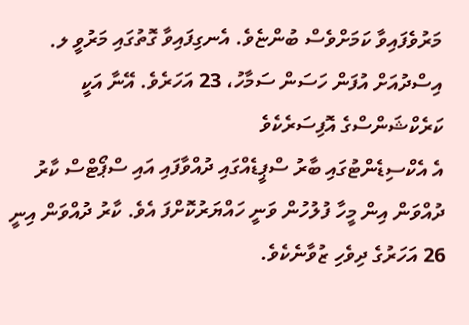މަރުވެފައިވާ ކަމަށްވެސް ބުންޏެވެ. އެނގިފައިވާ ގޮތުގައި މަރުވީ ލ. އިސްދުއަށް އުފަން ހަސަން ސަމާހު، 23 އަހަރެވެ. އޭނާ އަކީ ކަރެކްޝަންސްގެ އޮފިސަރެކެވެ
އެ އެކްސިޑެންޓުގައި ބާރު ސްޕީޑެއްގައި ދުއްވާފައި އައި ސްޕޯޓްސް ކާރު ދުއްވަން އިން މީހާ ފުލުހުން ވަނީ ހައްޔަރުކޮށްފަ އެވެ. ކާރު ދުއްވަން އިނީ 26 އަހަރުގެ ދިވެހި ޒުވާނެކެވެ.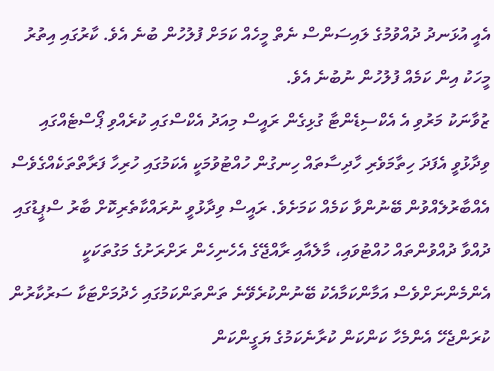އެއީ އުޅަނދު ދުއްވުމުގެ ލައިސަންސް ނެތް މީހެއް ކަމަށް ފުލުހުން ބުނެ އެވެ. ކާރުގައި އިތުރު މީހަކު އިން ކަމެއް ފުލުހުން ނުބުނެ އެވެ.
ޒުވާނަކު މަރުވި އެ އެކްސިޑެންޓާ ގުޅިގެން ރައީސް މިއަދު އެކްސްގައި ކުރެއްވި ޕޯސްޓެއްގައި ވިދާޅުވީ އެފަދަ ހިތާމަވެރި ހާދިސާތައް ހިނގުން ހުއްޓުވުމަކީ އެކަމުގައި ހުރިހާ ފަރާތްތަކެއްގެވެސް އެއްބާރުލެއްވުން ބޭނުންވާ ކަމެއް ކަމަށެވެ. ރައީސް ވިދާޅުވީ ނުރައްކާތެރިކޮށް ބާރު ސްޕީޑުގައި ދުއްވާ ދުއްވުންތައް ހުއްޓުވައި، މާލެއާއި ރާއްޖޭގެ އެހެނިހެން ރަށްރަށުގެ މަގުތަކަކީ އެންމެންނަށްވެސް އަމާންކަމާއެކު ބޭނުންކުރެވޭނެ ތަންތަންކަމުގައި ހެދުމަށްޓަކާ ސަރުކާރުން ކުރަންޖެހޭ އެންމެހާ ކަންކަން ކުރާނެކަމުގެ ޔަގީންކަން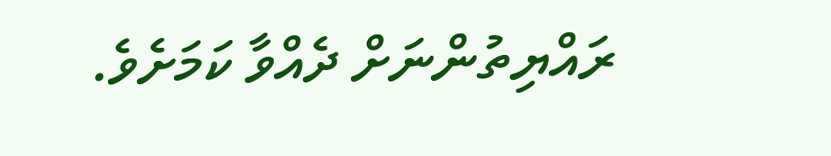ރައްޔިތުންނަށް ދެއްވާ ކަމަށެވެ.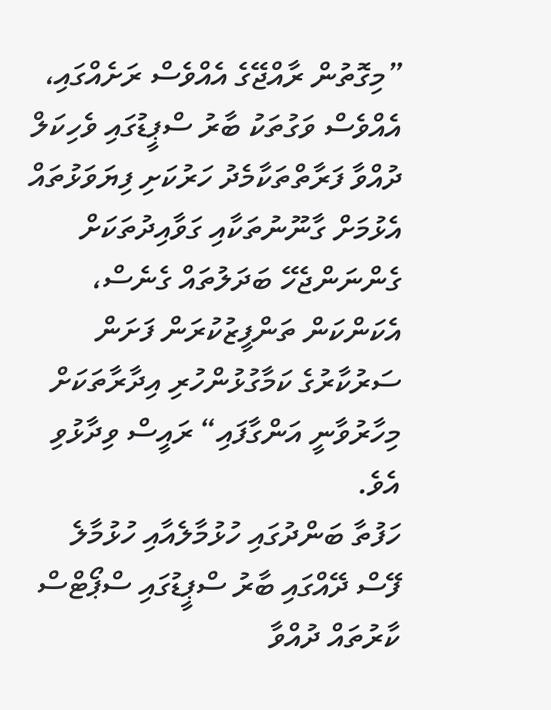”މިގޮތުން ރާއްޖޭގެ އެއްވެސް ރަށެއްގައި، އެއްވެސް ވަގުތަކު ބާރު ސްޕީޑުގައި ވެހިކަލް ދުއްވާ ފަރާތްތަކާމެދު ހަރުކަށި ފިޔަވަޅުތައް އެޅުމަށް ގާނޫނުތަކާއި ގަވާއިދުތަކަށް ގެންނަންޖެހޭ ބަދަލުތައް ގެނެސް، އެކަންކަން ތަންފީޒުކުރަން ފަށަން ސަރުކާރުގެ ކަމާގުޅުންހުރި އިދާރާތަކަށް މިހާރުވާނީ އަންގާފައި“ ރައީސް ވިދާޅުވި އެވެ.
ހަފުތާ ބަންދުގައި ހުޅުމާލެއާއި ހުޅުމާލެ ފޭސް ދޭއްގައި ބާރު ސްޕީޑުގައި ސްޕޯޓްސް ކާރުތައް ދުއްވާ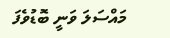މައްސަލަ ވަނީ ބޮޑުވެފަ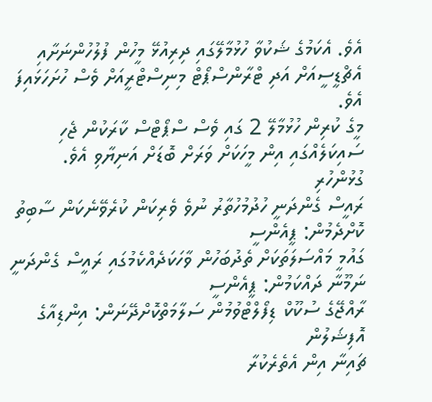އެވެ. އެކަމުގެ ޝަކުވާ ހުޅުމާލޭގައި ދިރިއުޅޭ މީހުން ފުލުހުންނަށާއި އެޗްޑީސީއަށް އަދި ޓްރާންސްޕޯޓް މިނިސްޓްރީއަށް ވެސް ހުށަހަޅައިފަ އެވެ.
މީގެ ކުރިން ހުޅުމާލޭ 2 ގައި ވެސް ސްޕޯޓްސް ކާރަކުން ޖެހި ސައިކަލެއްގައި އިން މީހަކަށް ވަރަށް ބޮޑަށް އަނިޔާވި އެވެ.
ގުޅުންހުރި
ރައީސް ގެންދަނީ ހުދުމުހުތާރު ނުވެ ވެރިކަން ކުރެވޭނެކަން ސާބިތު ކޮށްދެމުން: ޕީއެންސީ
ގައުމީ މައްސަލަތަކަށް ތެދުބަހުން ވާހަކަދެއްކެމުގައި ރައީސް ގެންދަނީ ނަމޫނާ ދައްކަމުން: ޕީއެންސީ
ރާއްޖޭގެ ސުކޫކް ޑިފޯލްޓްވުމުން ސަލާމަތްކޮށްދޭނަން: އިންޑިއާގެ އޮފިޝަލުން
ޗައިނާ އިން އެތެރެކުރާ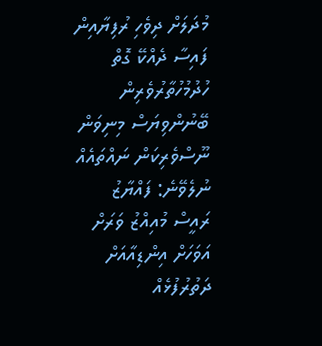މުދަލަށް ދިވެހި ރުފިޔާއިން ފައިސާ ދެއްކޭ ގޮތް
ހުދުމުހުތާރުވެރިން ބޭނުންވިޔަސް މިނިވަން ނޫސްވެރިކަން ނައްތައެއް ނުލެވޭނެ: ފައްޔާޒު
ރައީސް މުއިއްޒު ވަރަށް އަވަހަށް އިންޑިއާއަށް ދަތުރުފުޅެއް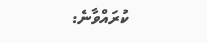ކުރައްވާނެ: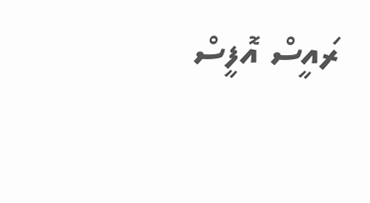ރައީސް އޮފީސް